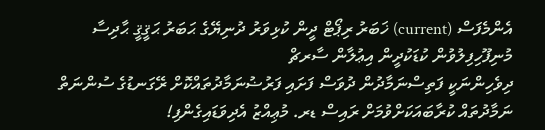އެންމެފަސް (current) ޚަބަރު ރިޕޯޓް ދީން ކުޅިވަރު ދުނިޔޭގެ ޙަބަރު ޙަޤީޤީ ޙާދިސާ މުނިފޫހިފިލުވުން ކުޑަކުދީން އިޢުލާން ސާރޗް
ދިވެހިންނަކީ ފަތިސްނަމާދުން ދުވަސް ފަށައި ފަރުޟުނަމާދުތައްކޮށް ރޭގަނޑުގެ ސުންނަތް ނަމާދުތައް ކުރާބައަކަށްވުމަށް ރައިސް ޑރ. މުޢިއްޒު އެދިވަޑައިގެންފި!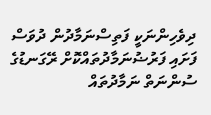ދިވެހިންނަކީ ފަތިސްނަމާދުން ދުވަސް ފަށައި ފަރުޟުނަމާދުތައްކޮށް ރޭގަނޑުގެ ސުންނަތް ނަމާދުތައް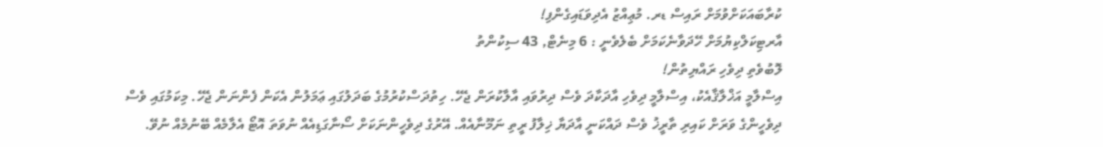ކުރާބައަކަށްވުމަށް ރައިސް ޑރ. މުޢިއްޒު އެދިވަޑައިގެންފި!
އާރޓިކަލްކިޔުމަށް ހޭދަވާނެކަމަށް ބެލެވެނީ : 6 މިނެޓް, 43 ސިކުންތު
ލޮބުވެތި ދިވެހި ރައްޔިތުން!
އިސްލާމީ އަޚްލާޤާއެކު، އިސްލާމީ ދިވެހި އާދަކާދަ ވެސް ދިރުވައި އާލާކުރަން ޖެހޭ. ހިތުދަސްކުރުމުގެ ބަދަލުގައި ޢަމަލުން އެކަން ފެންނަން ޖެހޭ. މިކަމުގައި ވެސް ދިވެހީންގެ ވަރަށް ކައިރި ތާރީޚު ވެސް ދައްކަނީ އާދަޔާ ޚިލާފު ރީތި ނަމޫނާއެއް. އޭރުގެ ދިވެހީންނަކަށް ސޯނާގަޑިއެއް ނުވަތަ އޮޓޯ އެލާމެއް ބޭނުމެއް ނުވޭ.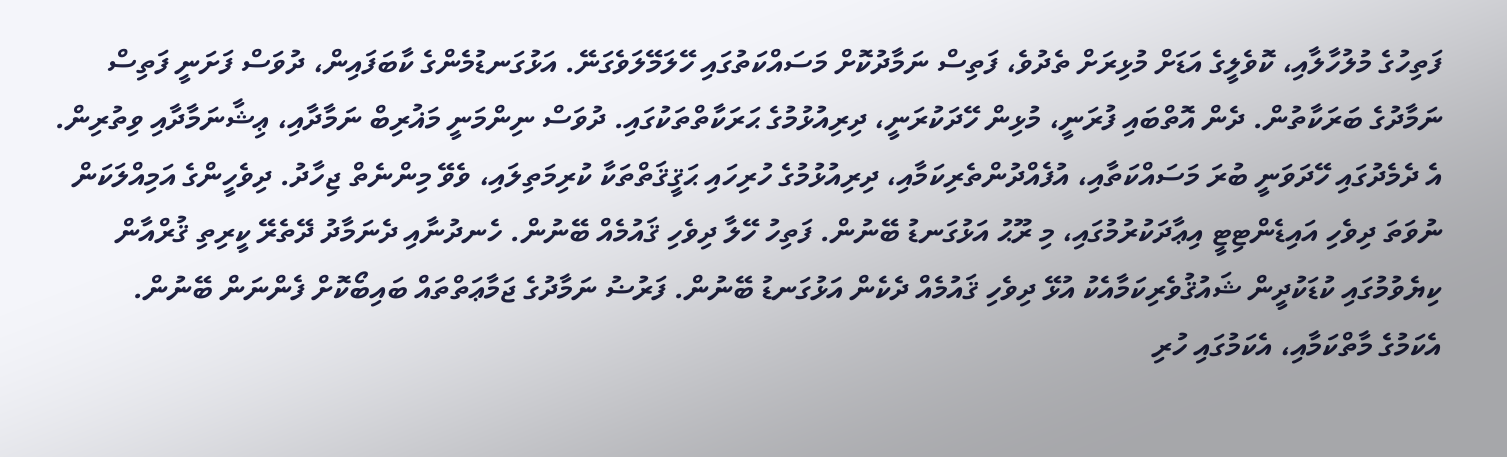ފަތިހުގެ މުލުހާލާއި، ކޮވެލީގެ އަޑަށް މުޅިރަށް ތެދުވެ، ފަތިސް ނަމާދުކޮށް މަސައްކަތުގައި ހޭލަމޭލަވެގަނޭ. އަޅުގަނޑުމެންގެ ކާބަފައިން، ދުވަސް ފަށަނީ ފަތިސް ނަމާދުގެ ބަރަކާތުން. ދެން އޮތްބައި ފުރަނީ، މުޅިން ހޭދަކުރަނީ، ދިރިއުޅުމުގެ ޙަރަކާތްތަކުގައި. ދުވަސް ނިންމަނީ މަޣުރިބް ނަމާދާއި، ޢިޝާނަމާދާއި ވިތުރިން. އެ ދެމެދުގައި ހޭދަވަނީ ބުރަ މަސައްކަތާއި، އުފެއްދުންތެރިކަމާއި، ދިރިއުޅުމުގެ ހުރިހައި ޙަޤީޤަތްތަކާ ކުރިމަތިލައި، ވެވޭ މިންނެތް ޖިހާދު. ދިވެހީންގެ އަމިއްލަކަން ނުވަތަ ދިވެހި އައިޑެންޓިޓީ އިޢާދަކުރުމުގައި، މި ރޫޙު އަޅުގަނޑު ބޭނުން. ފަތިހު ހޭލާ ދިވެހި ޤައުމެއް ބޭނުން. ހެނދުނާއި ދެނަމާދު ދޭތެރޭ ކީރިތި ޤުރްއާން ކިޔެވުމުގައި ކުޑަކުދީން ޝައުޤުވެރިކަމާއެކު އުޅޭ ދިވެހި ޤައުމެއް ދެކެން އަޅުގަނޑު ބޭނުން. ފަރުޟު ނަމާދުގެ ޖަމާޢަތްތައް ބައިބޯކޮށް ފެންނަން ބޭނުން.
އެކަމުގެ މާތްކަމާއި، އެކަމުގައި ހުރި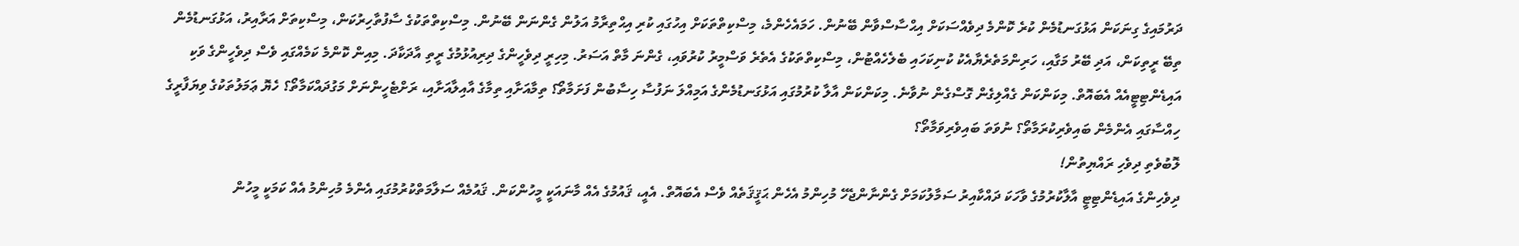ދަރުމައިގެ ގިނަކަން އަޅުގަނޑުމެން ކުރެ ކޮންމެ ދިވެއްސަކަށް އިޙްސާސްވާން ބޭނުން. ހަމައެހެންމެ، މިސްކިތްތަކަށް އިހުގައި ކުރި އިޙްތިރާމު އަލުން ގެންނަން ބޭނުން. މިސްކިތްތަކުގެ ސާފުތާހިރުކަން، މިސްކިތަށް އަރާއިރު، އަޅުގަނޑުމެން ތިބޭ ރީތިކަން، އަދި ބޭރު މަގާއި، ހަރިންމަތެރެޔާއެކު ކުނިކަހައި ބެލެހެއްޓުން، މިސްކިތްތަކުގެ އެތެރެ ވަސްމީރު ކުރުވައި، ގެންނަ މާތް އަސަރު. މިހިރީ ދިވެހީންގެ ދިރިއުޅުމުގެ ރީތި އާދަކާދަ. މިއިން ކޮންމެ ކަމެއްގައި ވެސް ދިވެހީންގެ ވަކި އައިޑެންޓިޓީއެއް އެބައޮތް. މިކަންކަން ގެއްލިގެން ގޮސްގެން ނުވާނެ. މިކަންކަން އާލާ ކުރުމުގައި އަޅުގަނޑުމެންގެ އަމިއްލަ ނަފުސާ ހިސާބުން ފަށަމާތޯ؟ ތިމާއަށާއި ތިމާގެ އާއިލާއަށާއި، ރަށްޓެހީންނަށް މަގުދައްކަމާތޯ؟ ހެޔޮ ޢަމަލުތަކުގެ ވިޔަފާރީގެ ހިއްސާގައި އެންމެން ބައިވެރިކުރަމާތޯ؟ ނުވަތަ ބައިވެރިވަމާތޯ؟
ލޮބުވެތި ދިވެހި ރައްޔިތުން!
ދިވެހިންގެ އައިޑެންޓިޓީ އާލާކުރުމުގެ ވާހަކަ ދައްކާއިރު ސަމާލުކަމަށް ގެންނާންޖެހޭ މުހިންމު އެހެން ޙަޤީޤަތެއް ވެސް އެބައޮތް. އެއީ، ޤައުމުގެ އެއް މާނައަކީ މީހުންކަން. ޤައުމެއް ސަލާމަތްކުރުމުގައި އެންމެ މުހިންމު އެއް ކަމަކީ މީހުން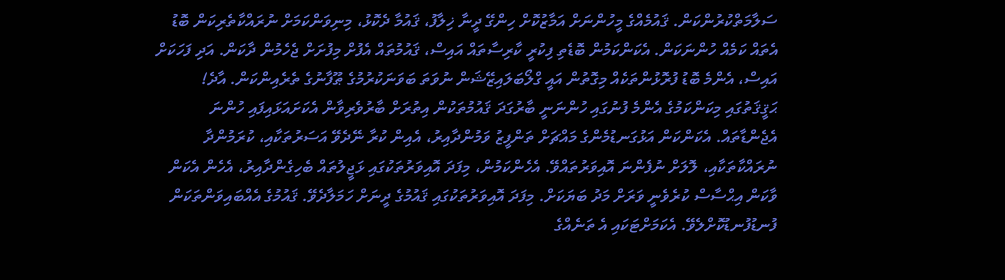ސަލާމަތްކުރުންކަން. ޤައުމެއްގެ މީހުންނަށް އަމާޒުކޮށް ހިންގޭ ދީނާ ޚިލާފު، ޤައުމާ ދެކޮޅު، މިނިވަންކަމަށް ނުރައްކާތެރިކަން ބޮޑު އެތައް ކަމެއް ހުންނަކަން. އެކަންކަމުން ބޮޑެތި ފިކުރީ ކާރިސާތައް އައިސް، ޤައުމުތައް އެފުށް މިފުށަށް ޖެހެމުން ދާކަން. އަދި ފަހަކަށް އައިސް، އެންމެ ބޮޑު ފުރޮޅުންތަކެއް މިގޮތުން އައީ ގްލޯބަލައިޒޭޝަން ނުވަތަ ބަވަނަކުރުމުގެ ޠޫފާނުގެ ތެރެއިންކަން. އާދެ! ޙަޤީޤަތުގައި މިކަންކަމުގެ އެންމެ ފުނުގައި ހުންނަނީ ބާރުގަދަ ޤައުމުތަކުން އިތުރަށް ބާރުވެރިވާން އެކަށައަޅައިފައި ހުންނަ އެޖެންޑާތައް. އެކަންކަން އަޅުގަނޑުމެންގެ މައްޗަށް ތަންފީޒު ވަމުންދާއިރު، އެއިން ކުރާ ނޭދެވޭ އަސަރުތަކާއި، ކުރަމުންދާ ނުރައްކާތަކާއި، ލޮލަށް ނުފެންނަ އޮއިވަރުތައްވޭ. އެހެންކަމުން، މިފަދަ އޮއިވަރުތަކުގައި ޅަޖީލުތައް ބެހިގެންދާއިރު، އެހެން އެކަން ވާކަން އިޙްސާސް ކުރެވެނީ ވަރަށް މަދު ބަޔަކަށް. މިފަދަ އޮއިވަރުތަކުގައި ޤައުމުގެ ދީނަށް ހަމަލާދެވޭ. ޤައުމުގެ އެއްބައިވަންތަކަން ފުނޑުފުނޑުކޮށްލެވޭ. އެކަމަށްޓަކައި އެ ތަނެއްގެ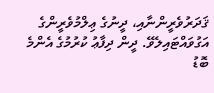ޤަދަރުވެރީންނާއި، ދީނުގެ ޢިލްމުވެރީންގެ އަގުވައްޓައިލެވޭ. ދީން ދިފާޢު ކުރުމުގެ އެންމެ ބޮޑު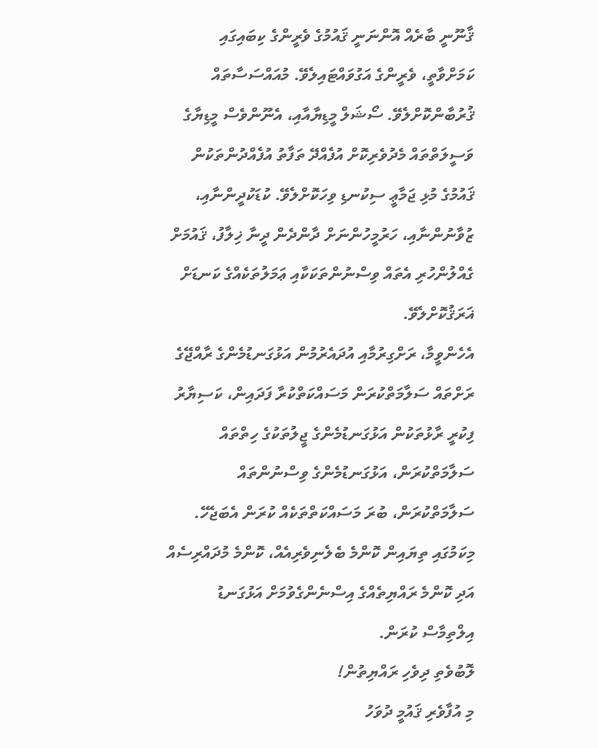ޤާނޫނީ ބާރެއް އޮންނަނީ ޤައުމުގެ ވެރީންގެ ކިބައިގައި ކަމަށްވާތީ، ވެރީންގެ އަގުވައްޓައިލެވޭ. މުއައްސަސާތައް ޤުރުބާންކޮށްލެވޭ. ސޯޝަލް މީޑިޔާއާއި، އެނޫންވެސް މީޑިޔާގެ ވަސީލަތްތައް މެދުވެރިކޮށް އުފެއްދޭ ތަފާތު އުފެއްދުންތަކުން ޤައުމުގެ މުޅި ޖަމާޢީ ސިކުނޑި ވިހަކޮށްލެވޭ. ކުޑަކުދީންނާއި، ޒުވާނުންނާއި، ހަރުމީހުންނަށް ދާންދެން ދީނާ ޚިލާފު، ޤައުމަށް ގެއްލުންހުރި އެތައް ވިސްނުންތަކަކާއި ޢަމަލުތަކެއްގެ ކަނޑަށް ޣަރަޤުކޮށްލެވޭ.
އެހެންވީމާ، ރަށްގިރުމާއި އުދައެރުމުން އަޅުގަނޑުމެންގެ ރާއްޖޭގެ ރަށްތައް ސަލާމަތްކުރަން މަސައްކަތްކުރާ ފަދައިން، ކަސިޔާރު ފިކުރީ ރާޅުތަކުން އަޅުގަނޑުމެންގެ ޖީލުތަކުގެ ހިތްތައް ސަލާމަތްކުރަން، އަޅުގަނޑުމެންގެ ވިސްނުންތައް ސަލާމަތްކުރަން، ބުރަ މަސައްކަތްތަކެއް ކުރަން އެބަޖެހޭ. މިކަމުގައި ތިޔައިން ކޮންމެ ބެލެނިވެރިއެއް، ކޮންމެ މުދައްރިސެއް އަދި ކޮންމެ ރައްޔިތެއްގެ އިސްނެންގެވުމަށް އަޅުގަނޑު އިލްތިމާސް ކުރަން.
ލޮބުވެތި ދިވެހި ރައްޔިތުން!
މި އުފާވެރި ޤައުމީ ދުވަހު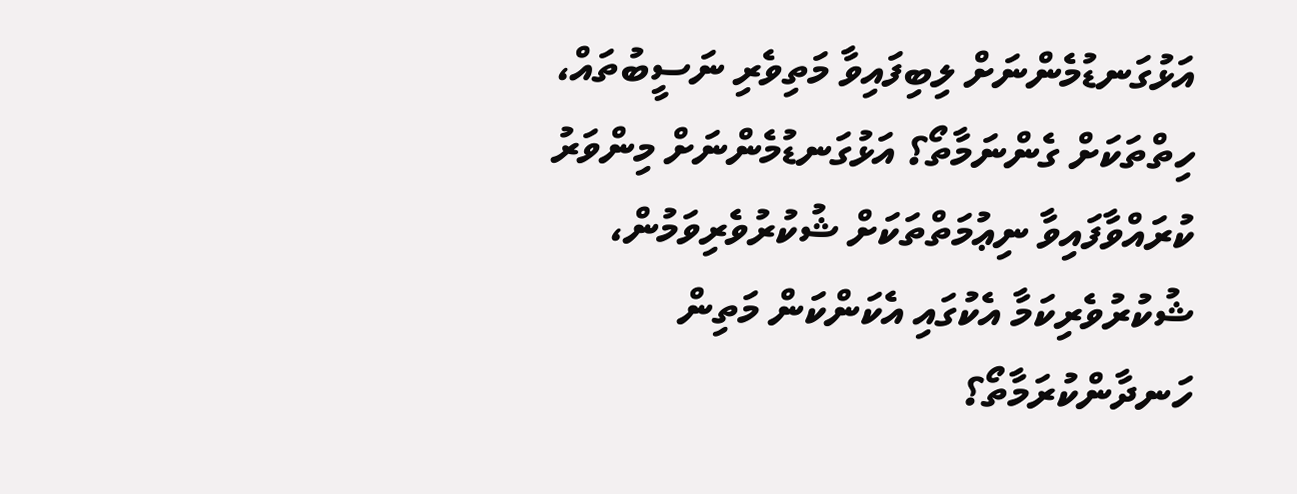އަޅުގަނޑުމެންނަށް ލިބިފައިވާ މަތިވެރި ނަސީބުތައް، ހިތްތަކަށް ގެންނަމާތޯ؟ އަޅުގަނޑުމެންނަށް މިންވަރު ކުރައްވާފައިވާ ނިޢުމަތްތަކަށް ޝުކުރުވެރިވަމުން، ޝުކުރުވެރިކަމާ އެކުގައި އެކަންކަން މަތިން ހަނދާންކުރަމާތޯ؟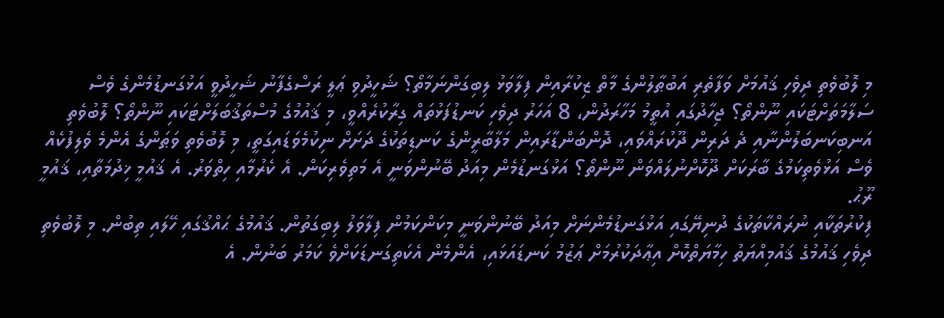މި ލޮބުވެތި ދިވެހި ޤައުމަށް ވަފާތެރި އަބުޠާލުންގެ މާތް ޒިކުރާއިން ފިލާވަޅު ލިބިގަންނަމާތޯ؟ ޝަހީދުވި ޢަލީ ރަސްގެފާނު ޝަހީދުވީ އަޅުގަނޑުމެންގެ ވެސް ސަލާމަތަށްޓަކައި ނޫންތޯ؟ ޖިހާދުގައި އުތީމު މަހާރަދުން، 8 އަހަރު ދިވެހި ކަނޑުފަޅުތައް ގިރާކުރެއްވީ، މި ޤައުމުގެ މުސްތަޤުބަލަށްޓަކައި ނޫންތޯ؟ ލޮބުވެތި އަނބިކަނބަލުންނާއި ދެ ދަރިން ދޫކުރައްވައި، ދޮންބަންޑާރައިން މަލާބާރީންގެ ކަނޑިތަކުގެ ދަށަށް ނިކުމެވަޑައިގަތީ، މި ލޮބުވެތި ވަޠަންގެ އެންމެ ވެލިފުކެއް ވެސް އަޅުވެތިކަމުގެ ބާރަކަށް ދޫކޮށްނުލައްވަން ނޫންތޯ؟ އަޅުގަނޑުމެން މިއަދު ބޭނުންވަނީ އެ މަތިވެރިކަން. އެ ކެރުމާއި ހިތްވަރު. އެ ޤައުމީ ޚިދުމަތާއި، ޤައުމީ ރޫޙު.
ފިކުރުތަކާއި ނުރައްކާތަކުގެ ދުނިޔޭގައި އަޅުގަނޑުމެންނަށް މިއަދު ބޭނުންވަނީ މިކަންކަމުން ފިލާވަލު ލިބިގަތުން. ޤައުމުގެ ޙައްޤުގައި ހޭލައި ތިބުން. މި ލޮބުވެތި ދިވެހި ޤައުމުގެ ޤައުމިއްޔަތު ހިމާޔަތްކޮށް އިޢާދަކުރުމަށް ޢަޒުމު ކަނޑައަޅައި، އެންމެން އެކަތިގަނޑަކަށްވެ ކަމަރު ބަނުން. އެ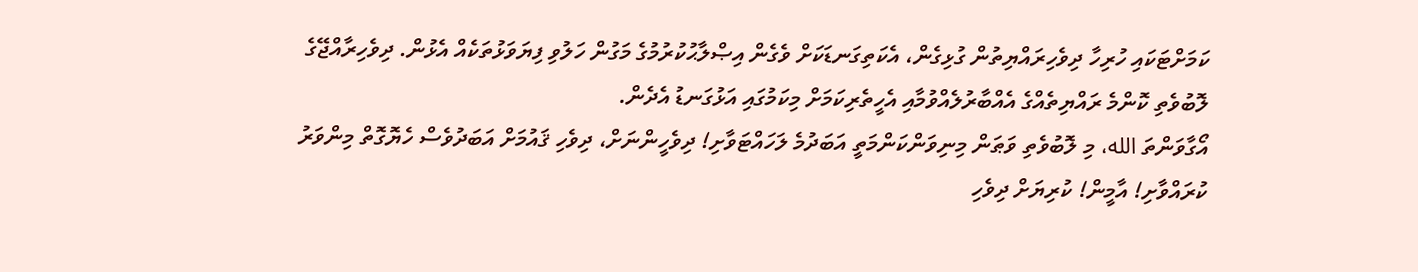ކަމަށްޓަކައި ހުރިހާ ދިވެހިރައްޔިތުން ގުޅިގެން، އެކަތިގަނޑަކަށް ވެގެން އިޞްލާޙުކުރުމުގެ މަގުން ހަލުވި ފިޔަވަޅުތަކެއް އެޅުން. ދިވެހިރާއްޖޭގެ ލޮބުވެތި ކޮންމެ ރައްޔިތެއްގެ އެއްބާރުލެއްވުމާއި އެހީތެރިކަމަށް މިކަމުގައި އަޅުގަނޑު އެދެން.
އޯގާވަންތަ الله، މި ލޮބުވެތި ވަޠަން މިނިވަންކަންމަތީ އަބަދުމެ ލަހައްޓަވާށި! ދިވެހީންނަށް، ދިވެހި ޤައުމަށް އަބަދުވެސް ހެޔޮގޮތް މިންވަރު ކުރައްވާށި! އާމީން! ކުރިޔަށް ދިވެހި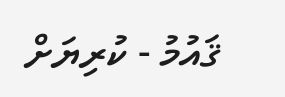ޤައުމު - ކުރިޔަށް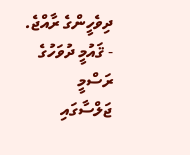ދިވެހީންގެ ރާއްޖެ.
- ޤައުމީ ދުވަހުގެ ރަސްމީ ޖަލްސާގައި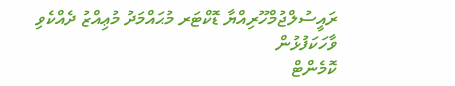ރައީސުލްޖުމްހޫރިއްޔާ ޑޮކްޓަރ މުޙައްމަދު މުޢިއްޒު ދެއްކެވި ވާހަކަފުޅުން
ކޮމެންޓް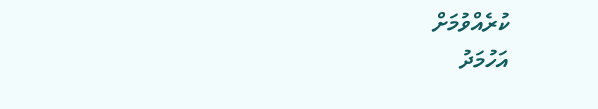ކުރެއްވުމަށް
އަހުމަދު